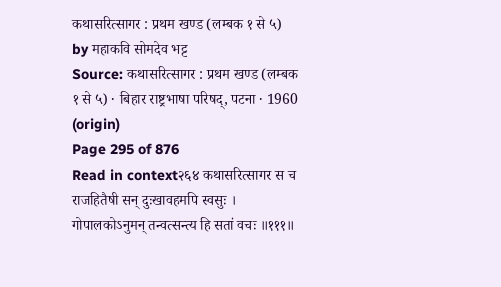कथासरित्सागर : प्रथम खण्ड (लम्बक १ से ५)
by महाकवि सोमदेव भट्ट
Source: कथासरित्सागर : प्रथम खण्ड (लम्बक १ से ५) · बिहार राष्ट्रभाषा परिषद्, पटना · 1960 (origin)
Page 295 of 876
Read in context२६४ कथासरित्सागर स च राजहितैषी सन् दुःखावहमपि स्वसुः । गोपालकोऽनुमन् तन्वत्सन्त्य हि सतां वचः ॥१११॥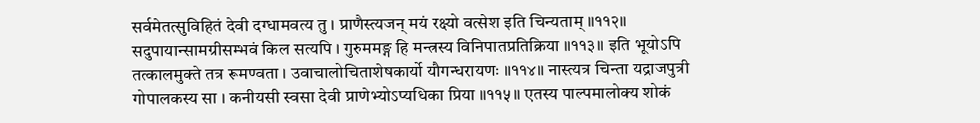सर्वमेतत्सुविहितं देवी दग्धामवत्य तु । प्राणैस्त्यजन् मयं रक्ष्यो वत्सेश इति चिन्यताम् ॥११२॥ सदुपायान्सामग्रीसम्भवं किल सत्यपि । गुरुममङ्ग हि मन्त्रस्य विनिपातप्रतिक्रिया ॥११३॥ इति भूयोऽपि तत्कालमुक्ते तत्र रूमण्वता । उवाचालोचिताशेषकार्यो यौगन्धरायणः ॥११४॥ नास्त्यत्र चिन्ता यद्राजपुत्री गोपालकस्य सा । कनीयसी स्वसा देवी प्राणेभ्योऽप्यधिका प्रिया ॥११५॥ एतस्य पाल्पमालोक्य शोकं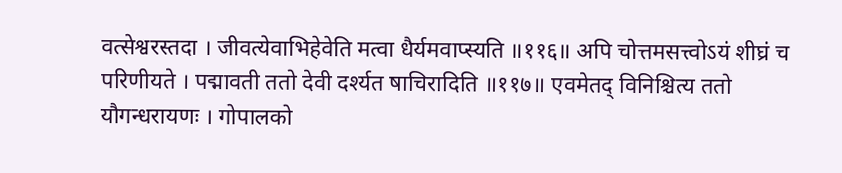वत्सेश्वरस्तदा । जीवत्येवाभिहेवेति मत्वा धैर्यमवाप्स्यति ॥११६॥ अपि चोत्तमसत्त्वोऽयं शीघ्रं च परिणीयते । पद्मावती ततो देवी दर्श्यत षाचिरादिति ॥११७॥ एवमेतद् विनिश्चित्य ततो यौगन्धरायणः । गोपालको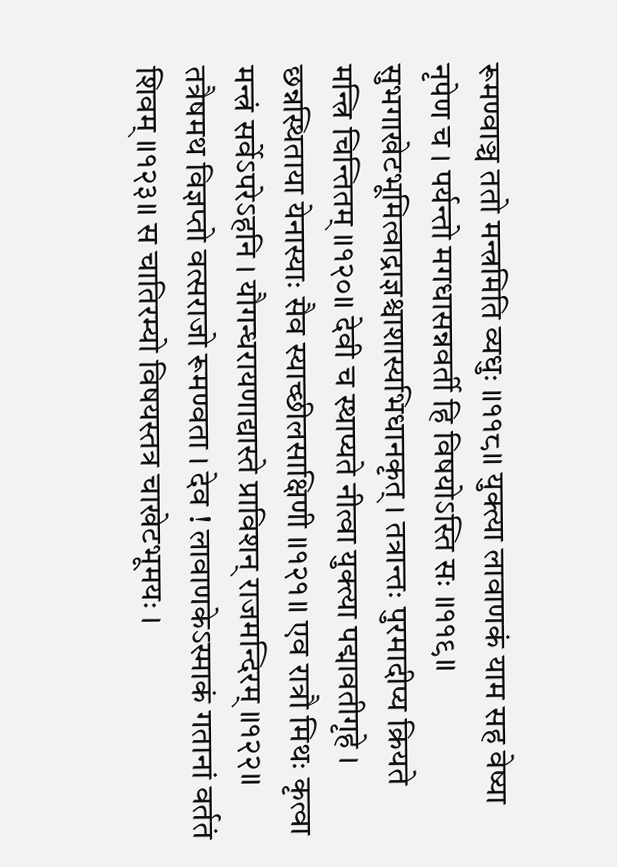रूमण्वाञ्च ततो मन्त्रमिति व्यधुः ॥११८॥ युक्त्या लावाणकं याम सह वेष्या नृपेण च । पर्यन्तो मगधासन्नवर्ती हि विषयोऽस्ति सः ॥११९॥ सुभगाखेटभूमित्वाद्राज्ञश्चाशास्यभिधानकृत् । तत्रान्तः पुरमादीप्य क्रियते मन्त्रि चिन्तितम् ॥१२०॥ देवी च स्थाप्यते नीत्वा युक्त्या पद्मावतीगृहे । छन्नस्थिताया येनास्याः सैव स्याच्छीलसाक्षिणी ॥१२१॥ एव रात्रौ मिथः कृत्वा मन्त्रं सर्वेऽपरेऽहनि । यौगन्धरायणाद्यास्ते प्राविशन् राजमन्दिरम् ॥१२२॥ तत्रैषमथ विज्ञप्तो वत्सराजो रूमण्वता । देव ! लावाणकेऽस्माकं गतानां वर्ततं शिवम् ॥१२३॥ स चातिरम्यो विषयस्तत्र चाखेटभूमयः ।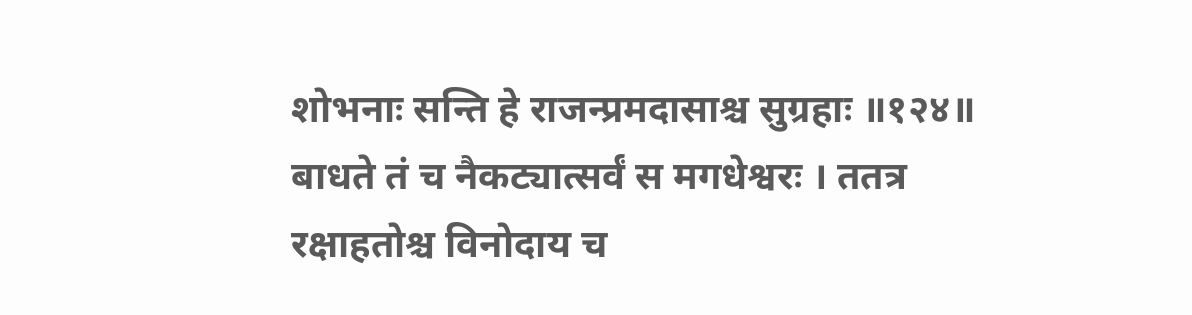शोभनाः सन्ति हे राजन्प्रमदासाश्च सुग्रहाः ॥१२४॥ बाधते तं च नैकट्यात्सर्वं स मगधेश्वरः । ततत्र रक्षाहतोश्च विनोदाय च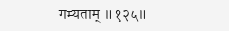गम्यताम् ॥१२५॥